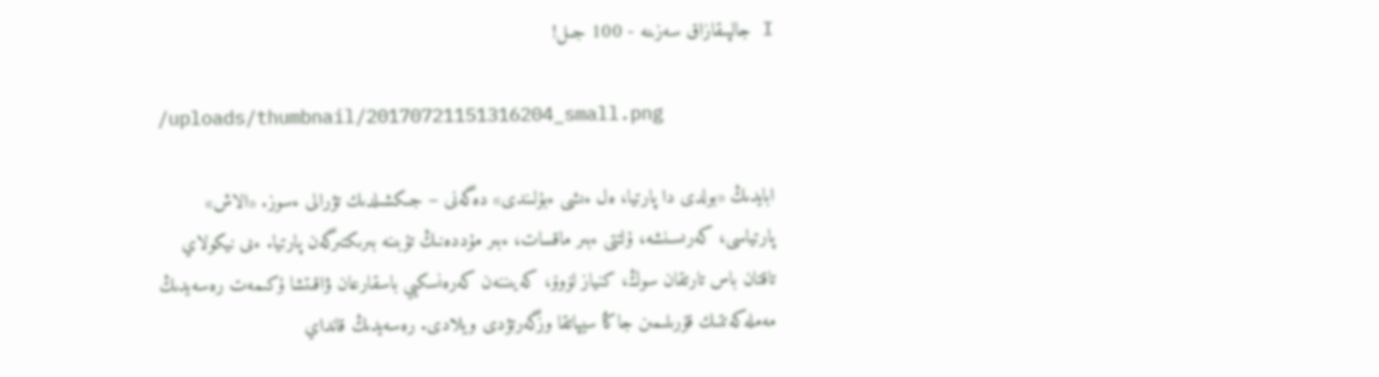I جالپىقازاق سەزىنە - 100 جىل!

/uploads/thumbnail/20170721151316204_small.png

ابايدىڭ «بولدى دا پارتيا، ەل ءىشى ءبۇلىندى» دەگەنى – جىكشىلدىك تۋرالى ءسوز. «الاش» پارتياسى، كەرىسىنشە، ۇلتتى ءبىر ماقسات، ءبىر مۇددەنىڭ تۇبىنە بىرىكتىرگەن پارتيا. ءىى نيكولاي تاقتان باس تارتقان سوڭ، كنياز لۆوۆ، كەيىننەن كەرەنسكيي باسقارعان ۋاقىتشا ۇكىمەت رەسەيدىڭ مەملەكەتتىك قۇرىلىمىن جاڭا سيپاتقا وزگەرتۋدى ويلادى. رەسەيدىڭ قانداي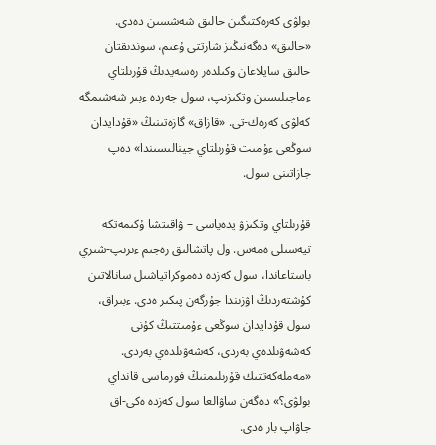بولۋى كەرەكتىگىن حالىق شەشسىن دەدى. «حالىق» دەگەنىڭىز شارتتى ۇعىم، سوندىقتان حالىق سايلاعان وكىلدەر رەسەيدىڭ قۇرىلتاي ءماجىلىسىن وتكىزىپ، سول جەردە ءبىر شەشىمگە كەلۋى كەرەك-تى. «قازاق» گازەتىنىڭ «قۇدايدان سوڭعى ءۇمىت قۇرىلتاي جينالىسىندا» دەپ جازاتىنى سول.

قۇرىلتاي وتكىزۋ يدەياسى – ۋاقىتشا ۇكىمەتكە تيەسىلى ەمەس. ول پاتشالىق رەجىم ءىرىپ-شىري باستاعاندا، سول كەزدە دەموكراتياشىل سانالاتىن كۇشتەردىڭ اۋزىندا جۇرگەن پىكىر ەدى. ءبىراق، سول قۇدايدان سوڭعى ءۇمىتتىڭ كۇنى كەشەۋىلدەي بەردى، كەشەۋىلدەي بەردى. «مەملەكەتتىك قۇرىلىمنىڭ فورماسى قانداي بولۋى؟» دەگەن ساۋالعا سول كەزدە ەكى-اق جاۋاپ بار ەدى.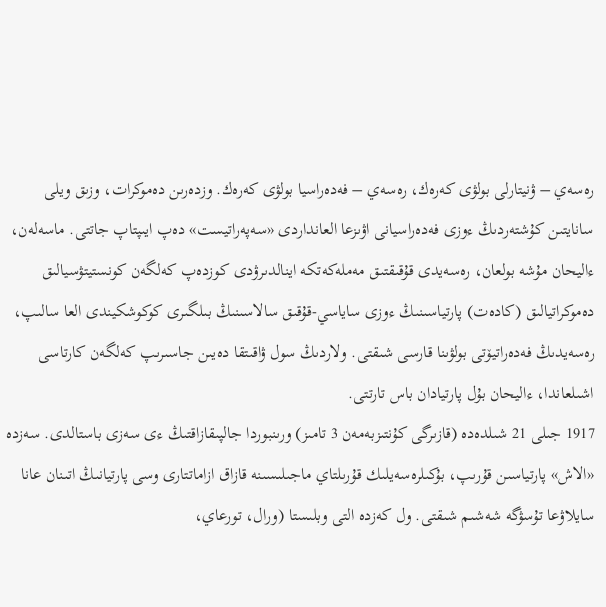رەسەي – ۋنيتارلى بولۋى كەرەك، رەسەي – فەدەراسيا بولۋى كەرەك. وزدەرىن دەموكرات، وزىق ويلى سانايتىن كۇشتەردىڭ ءوزى فەدەراسيانى اۋىزعا العانداردى «سەپەراتيست» دەپ ايىپتاپ جاتتى. ماسەلەن، ءاليحان مۇشە بولعان، رەسەيدى قۇقىقتىق مەملەكەتكە اينالدىرۋدى كوزدەپ كەلگەن كونستيتۋسيالىق دەموكراتيالىق (كادەت) پارتياسىنىڭ ءوزى ساياسي-قۇقىق سالاسىنىڭ بىلگىرى كوكوشكيندى العا سالىپ، رەسەيدىڭ فەدەراتيۆتى بولۋىنا قارسى شىقتى. ولاردىڭ سول ۋاقىتقا دەيىن جاسىرىپ كەلگەن كارتاسى اشىلعاندا، ءاليحان بۇل پارتيادان باس تارتتى.
1917 جىلى 21 شىلدەدە (قازىرگى كۇنتىزبەمەن 3 تامىز) ورىنبوردا جالپىقازاقتىڭ ءى سەزى باستالدى. سەزدە «الاش» پارتياسىن قۇرىپ، بۇكىلرەسەيلىك قۇرىلتاي ماجىلىسىنە قازاق ازاماتتارى وسى پارتيانىڭ اتىنان عانا سايلاۋعا تۇسۋگە شەشىم شىقتى. ول كەزدە التى وبلىستا (ورال، تورعاي،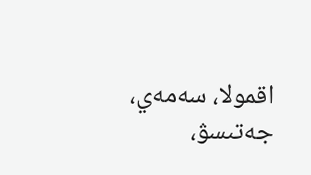اقمولا، سەمەي، جەتىسۋ،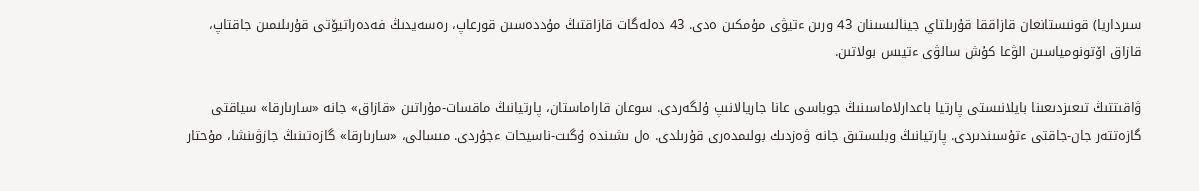سىرداريا) قونىستانعان قازاققا قۇرىلتاي جينالىسىنان 43 ورىن ءتيۋى مۇمكىن ەدى. 43 دەلەگات قازاقتىڭ مۇددەسىن قورعاپ، رەسەيدىڭ فەدەراتيۆتى قۇرىلىمىن جاقتاپ، قازاق اۆتونومياسىن الۋعا كۇش سالۋى ءتيىس بولاتىن.

ۋاقىتتىڭ تىعىزدىعىنا بايلانىستى پارتيا باعدارلاماسىنىڭ جوباسى عانا جاريالانىپ ۇلگەردى. سوعان قاراماستان، پارتيانىڭ ماقسات-مۇراتىن «قازاق» جانە «سارىارقا» سياقتى گازەتتەر جان-جاقتى ءتۇسىندىردى. پارتيانىڭ وبلىستىق جانە ۋەزدىك بولىمدەرى قۇرىلدى. ەل ىشىندە ۇگىت-ناسيحات ءجۇردى. مىسالى، «سارىارقا» گازەتىنىڭ جازۋىنشا، مۇحتار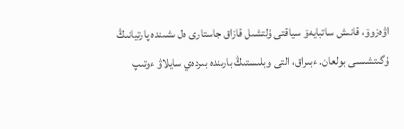اۋەزوۆ، قانىش ساتبايەۆ سياقتى ۇلتشىل قازاق جاستارى ەل ىشىندە پارتيانىڭ ۇگىتشىسى بولعان. ءبىراق، التى وبلىستىڭ بارىندە بىردەي سايلاۋ ءوتىپ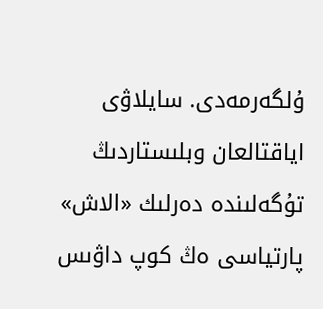ۇلگەرمەدى. سايلاۋى اياقتالعان وبلىستاردىڭ تۇگەلىندە دەرلىك «الاش» پارتياسى ەڭ كوپ داۋىس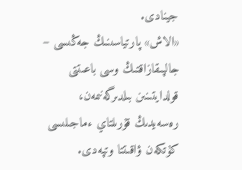جينادى.
«الاش» پارتياسىنىڭ جەڭىسى – جالپىقازاقتىڭ وسى باعىتتى قولدايتىنىن بىلدىرگەنىمەن، رەسەيدىڭ قۇرىلتاي ءماجىلىسى كۇتكەن ۋاقىتتا وتپەدى.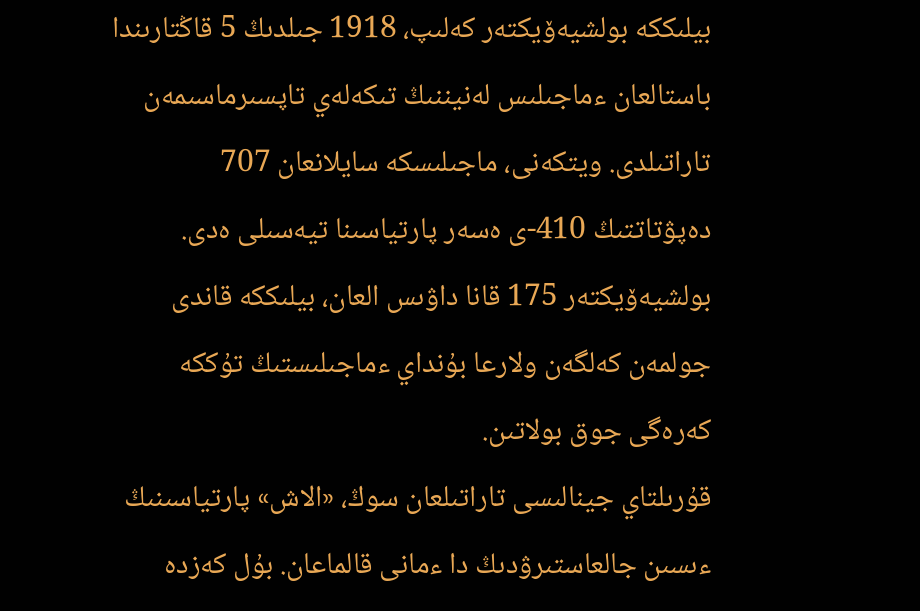بيلىككە بولشيەۆيكتەر كەلىپ، 1918 جىلدىڭ 5 قاڭتارىندا باستالعان ءماجىلىس لەنيننىڭ تىكەلەي تاپسىرماسىمەن تاراتىلدى. ويتكەنى، ماجىلىسكە سايلانعان 707 دەپۋتاتتىڭ 410-ى ەسەر پارتياسىنا تيەسىلى ەدى. بولشيەۆيكتەر 175 قانا داۋىس العان، بيلىككە قاندى جولمەن كەلگەن ولارعا بۇنداي ءماجىلىستىڭ تۇككە كەرەگى جوق بولاتىن.
قۇرىلتاي جينالىسى تاراتىلعان سوڭ، «الاش» پارتياسىنىڭ ءىسىن جالعاستىرۋدىڭ دا ءمانى قالماعان. بۇل كەزدە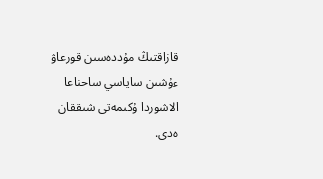قازاقتىڭ مۇددەسىن قورعاۋ ءۇشىن ساياسي ساحناعا الاشوردا ۇكىمەتى شىققان ەدى.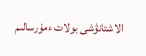الاشتانۋشى بولات ءمۇرسالىم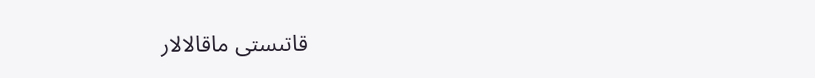قاتىستى ماقالالار